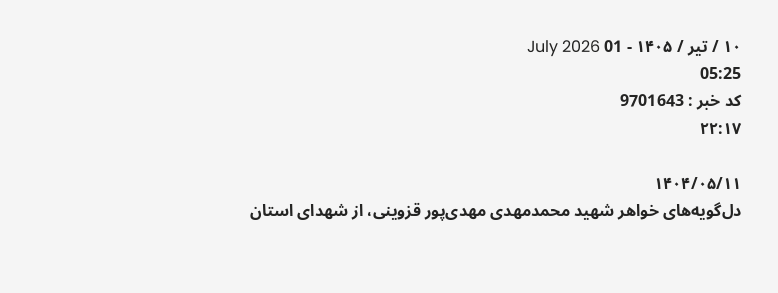۱۰ / تير / ۱۴۰۵ - 01 July 2026
05:25
کد خبر : 9701643
۲۲:۱۷

۱۴۰۴/۰۵/۱۱
دل‌گویه‌های خواهر شهید محمدمهدی مهدی‌پور قزوینی، از شهدای استان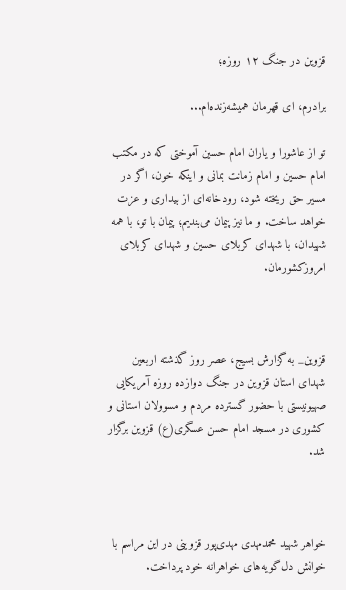قزوین در جنگ ۱۲ روزه؛

برادرم، ای قهرمان همیشه‌زنده‌ام...

تو از عاشورا و یاران امام حسین آموختی که در مکتب امام حسین و امام زمانت بمانی و اینکه خون، اگر در مسیر حق ریخته شود، رودخانه‌ای از بیداری و عزت خواهد ساخت. و ما نیز پیمان می‌بندیم؛ پیمان با تو، با همه شهیدان، با شهدای کربلای حسین و شهدای کربلای امروزکشورمان.



قزوین_ به گزارش بسیج، عصر روز گذشته اربعین شهدای استان قزوین در جنگ دوازده روزه آمریکایی صهیونیستی با حضور گسترده مردم و مسوولان استانی و کشوری در مسجد امام حسن عسگری(ع) قزوین برگزار شد.



خواهر شهید محمدمهدی مهدی‌پور قزوینی در این مراسم با خوانش دل‌گویه‌های خواهرانه خود پرداخت.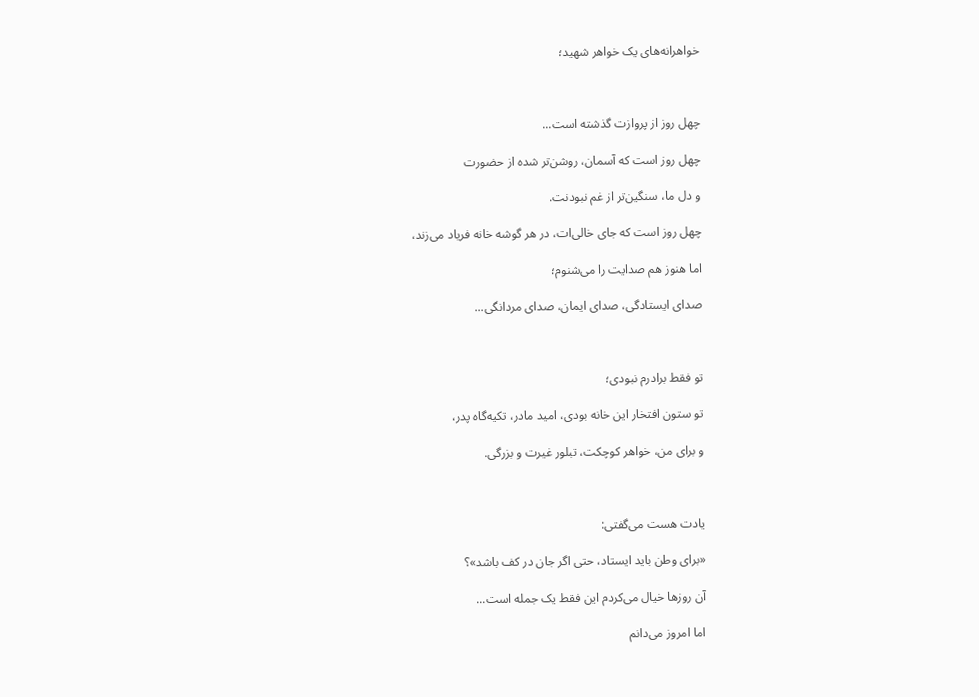خواهرانه‌های یک خواهر شهید؛



چهل روز از پروازت گذشته است...

چهل روز است که آسمان، روشن‌تر شده از حضورت

و دل ما، سنگین‌تر از غم نبودنت.

چهل روز است که جای خالی‌ات، در هر گوشه خانه فریاد می‌زند،

اما هنوز هم صدایت را می‌شنوم؛

صدای ایستادگی، صدای ایمان، صدای مردانگی...



تو فقط برادرم نبودی؛

تو ستون افتخار این خانه بودی، امید مادر، تکیه‌گاه پدر،

و برای من، خواهر کوچکت، تبلور غیرت و بزرگی.



یادت هست می‌گفتی:

«برای وطن باید ایستاد، حتی اگر جان در کف باشد»؟

آن روزها خیال می‌کردم این فقط یک جمله است...

اما امروز می‌دانم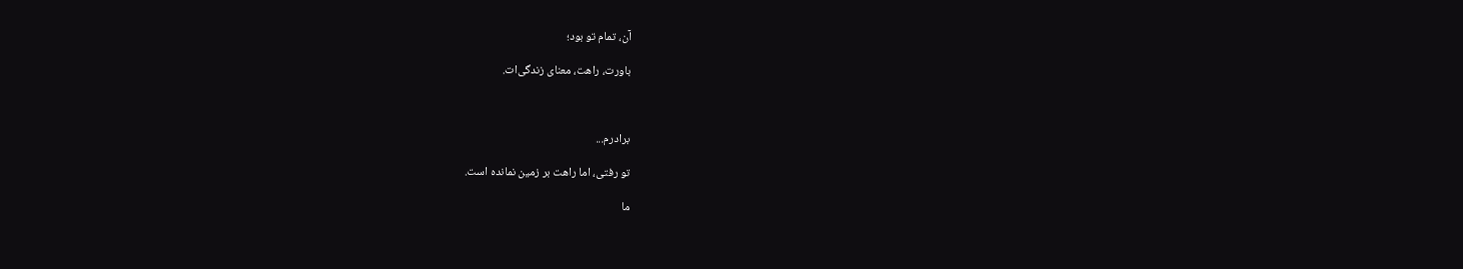آن، تمام تو بود؛

باورت، راهت، معنای زندگی‌ات.



برادرم...

تو رفتی، اما راهت بر زمین نمانده است.

ما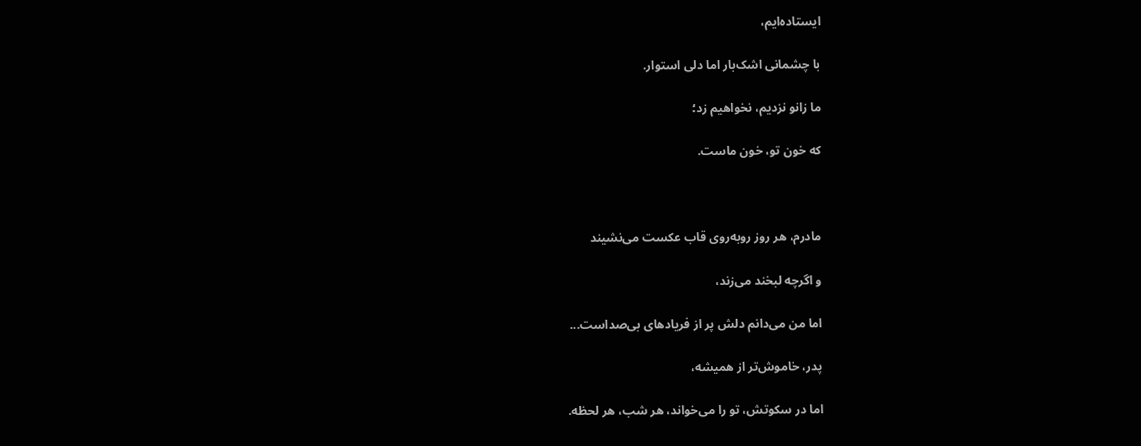ایستاده‌ایم،

با چشمانی اشک‌بار اما دلی استوار.

ما زانو نزدیم، نخواهیم زد؛

که خون تو، خون ماست.



مادرم، هر روز روبه‌روی قاب عکست می‌نشیند

و اگرچه لبخند می‌زند،

اما من می‌دانم دلش پر از فریادهای بی‌صداست...

پدر، خاموش‌تر از همیشه،

اما در سکوتش، تو را می‌خواند، هر شب، هر لحظه.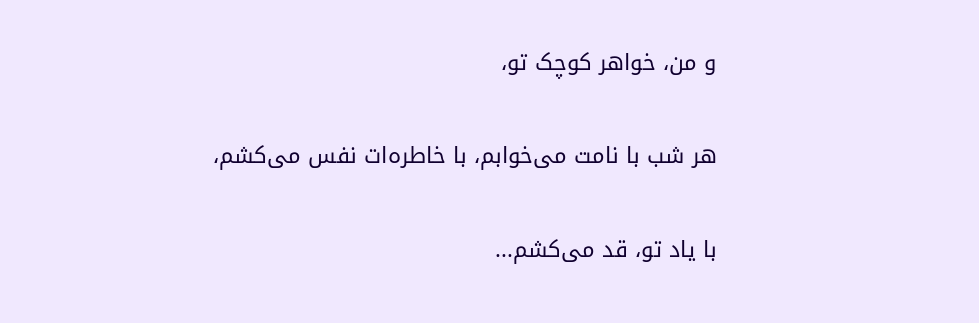و من، خواهر کوچک تو،

هر شب با نامت می‌خوابم، با خاطره‌ات نفس می‌کشم،

با یاد تو، قد می‌کشم...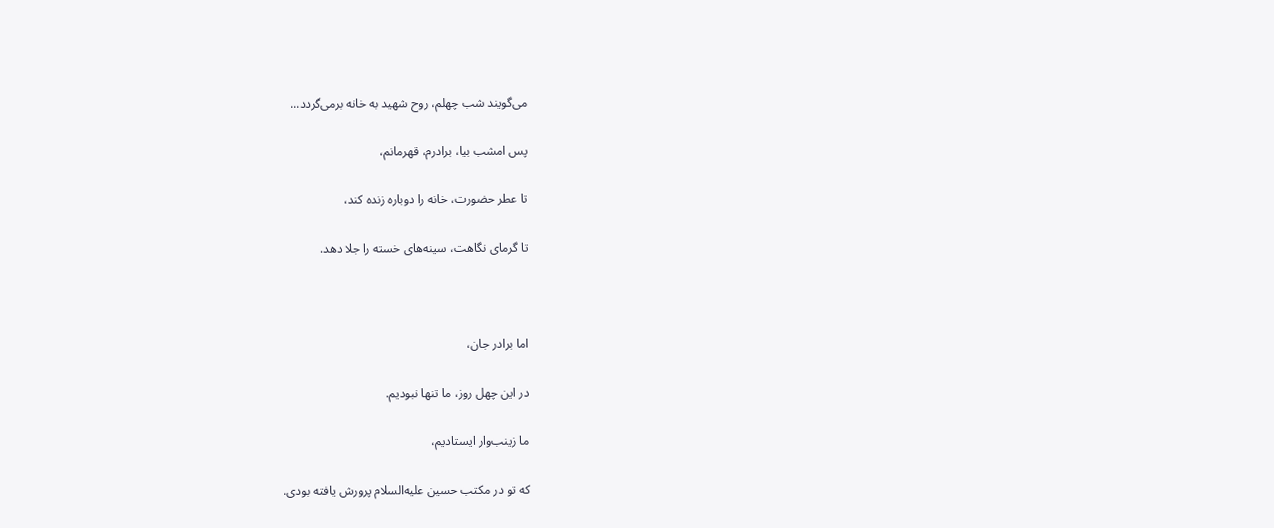می‌گویند شب چهلم، روح شهید به خانه برمی‌گردد...

پس امشب بیا، برادرم، قهرمانم،

تا عطر حضورت، خانه را دوباره زنده کند،

تا گرمای نگاهت، سینه‌های خسته را جلا دهد.



اما برادر جان،

در این چهل روز، ما تنها نبودیم.

ما زینب‌وار ایستادیم،

که تو در مکتب حسین علیه‌السلام پرورش یافته بودی.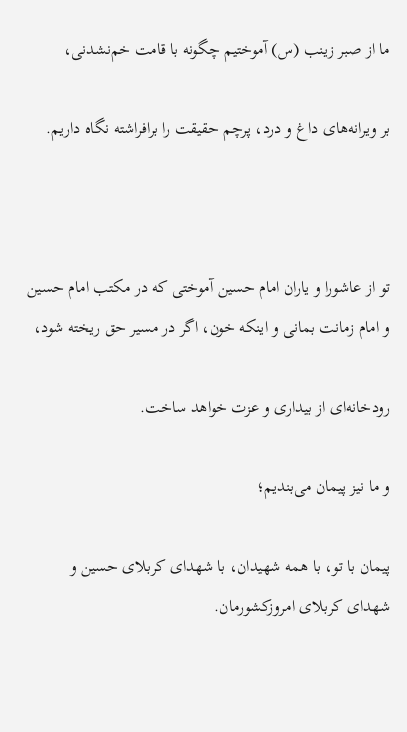ما از صبر زینب (س) آموختیم چگونه با قامت خم‌نشدنی،

بر ویرانه‌های داغ و درد، پرچم حقیقت را برافراشته نگاه داریم.



تو از عاشورا و یاران امام حسین آموختی که در مکتب امام حسین و امام زمانت بمانی و اینکه خون، اگر در مسیر حق ریخته شود،

رودخانه‌ای از بیداری و عزت خواهد ساخت.

و ما نیز پیمان می‌بندیم؛

پیمان با تو، با همه شهیدان، با شهدای کربلای حسین و شهدای کربلای امروزکشورمان.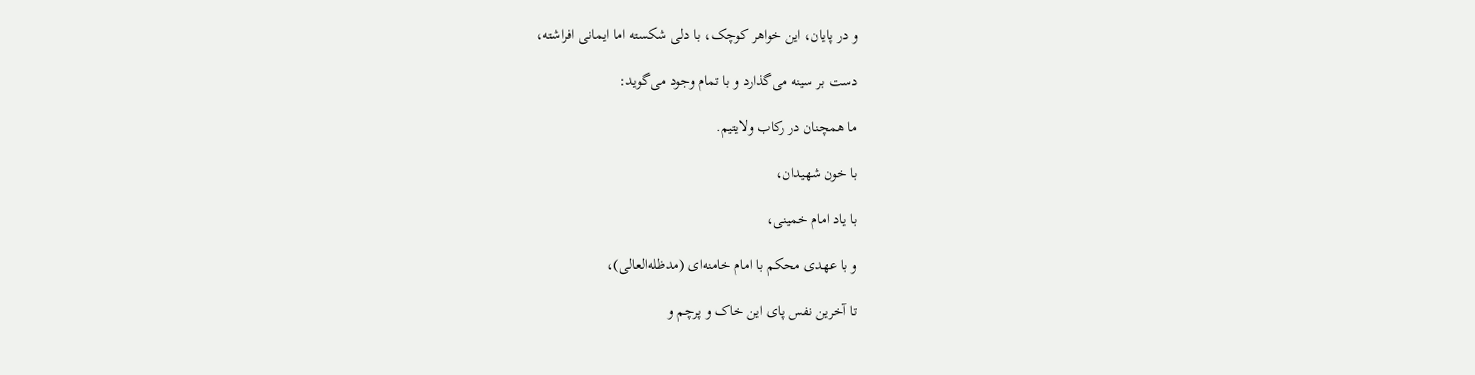و در پایان، این خواهر کوچک، با دلی شکسته اما ایمانی افراشته،

دست بر سینه می‌گذارد و با تمام وجود می‌گوید:

ما همچنان در رکاب ولایتیم.

با خون شهیدان،

با یاد امام خمینی،

و با عهدی محکم با امام خامنه‌ای (مدظله‌العالی)،

تا آخرین نفس پای این خاک و پرچم و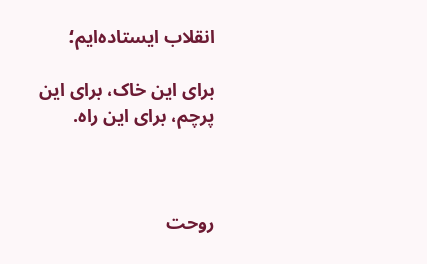انقلاب ایستاده‌ایم؛

برای این خاک، برای این پرچم، برای این راه.



روحت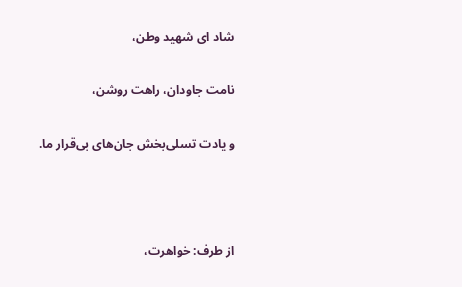شاد ای شهید وطن،

نامت جاودان، راهت روشن،

و یادت تسلی‌بخش جان‌های بی‌قرار ما.



از طرف: خواهرت،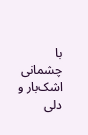با چشمانی اشک‌بار و دلی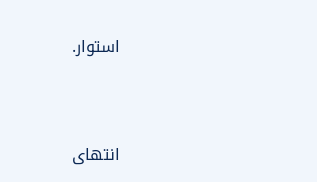استوار.



انتهای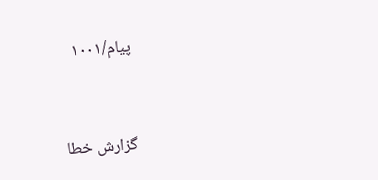پیام/۱۰۰۱


گزارش خطا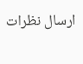ارسال نظرات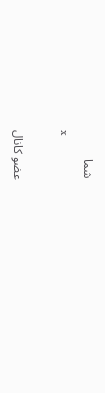شما
x

عضو کانال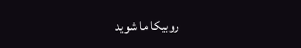روبیکا ما شوید